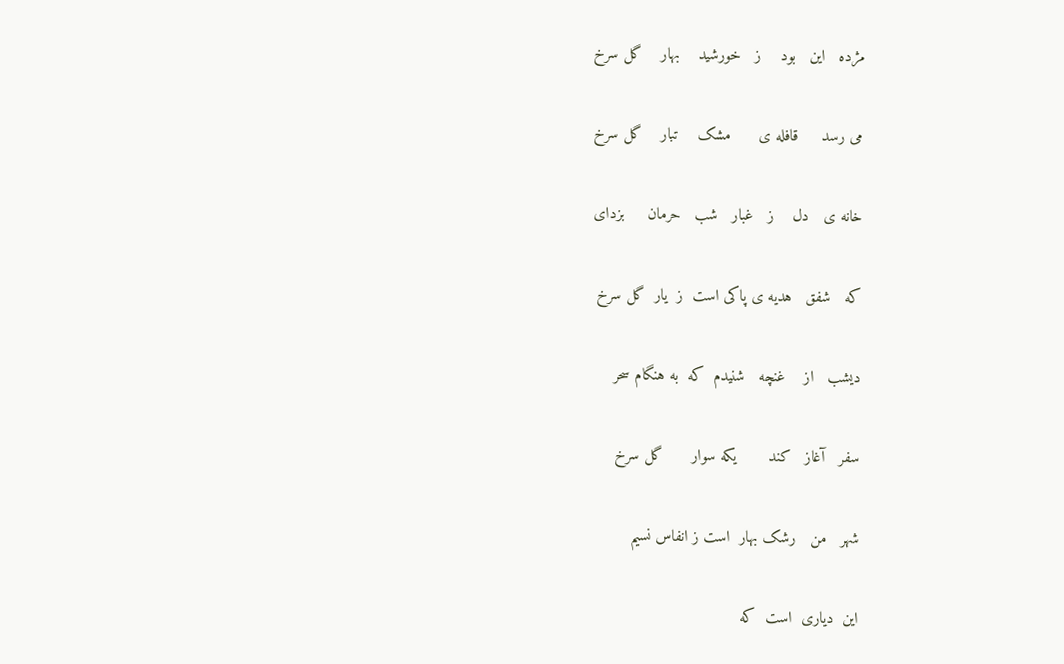مژده   این   بود    ز   خورشید    بهار    گل سرخ

می رسد     قافله ی      مشک    تبار    گل سرخ

خانه ی   دل    ز   غبار   شب   حرمان     بزدای

که   شفق   هدیه ی پاکی است  ز  یار  گل سرخ

دیشب   از    غنچه   شنیدم  که  به هنگام سحر

سفر   آغاز   کند       یکه سوار      گل سرخ

شهر   من   رشک بهار  است ز انفاس نسیم

این  دیاری  است  که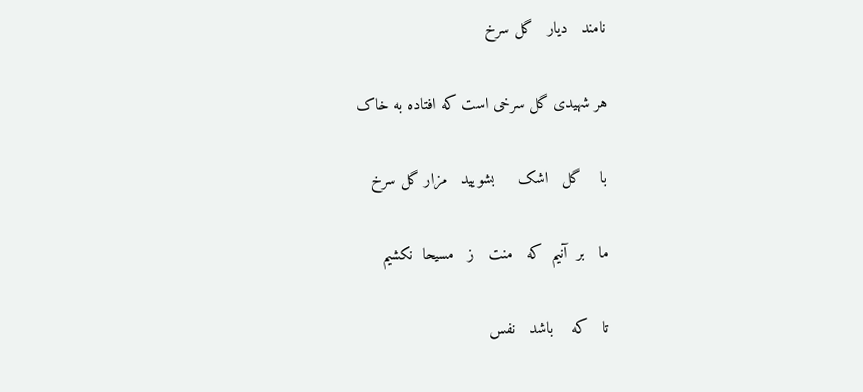نامند   دیار   گل سرخ

هر شهیدی گل سرخی است که افتاده به خاک

با    گل   اشک     بشویید   مزار گل سرخ

ما   بر  آنیم  که   منت   ز   مسیحا  نکشیم

تا   که    باشد   نفس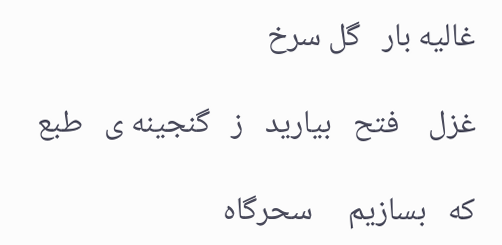غالیه بار   گل سرخ

غزل    فتح   بیارید   ز   گنجینه ی   طبع

که   بسازیم     سحرگاه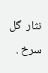نثار  گل سرخ .